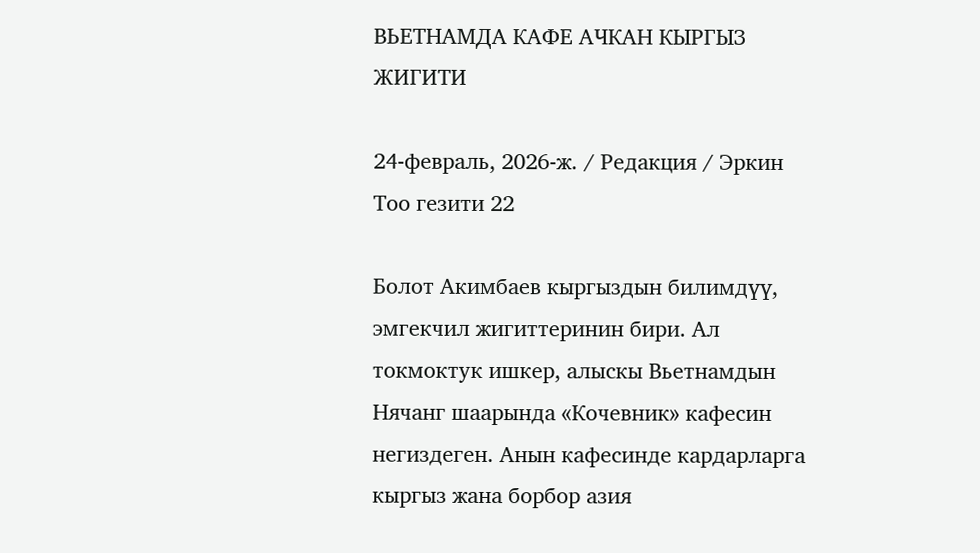ВЬЕТНАМДА КАФЕ АЧКАН КЫРГЫЗ ЖИГИТИ

24-февраль, 2026-ж. / Редакция / Эркин Тоо гезити 22

Болот Акимбаев кыргыздын билимдүү, эмгекчил жигиттеринин бири. Ал токмоктук ишкер, алыскы Вьетнамдын Нячанг шаарында «Кочевник» кафесин негиздеген. Анын кафесинде кардарларга кыргыз жана борбор азия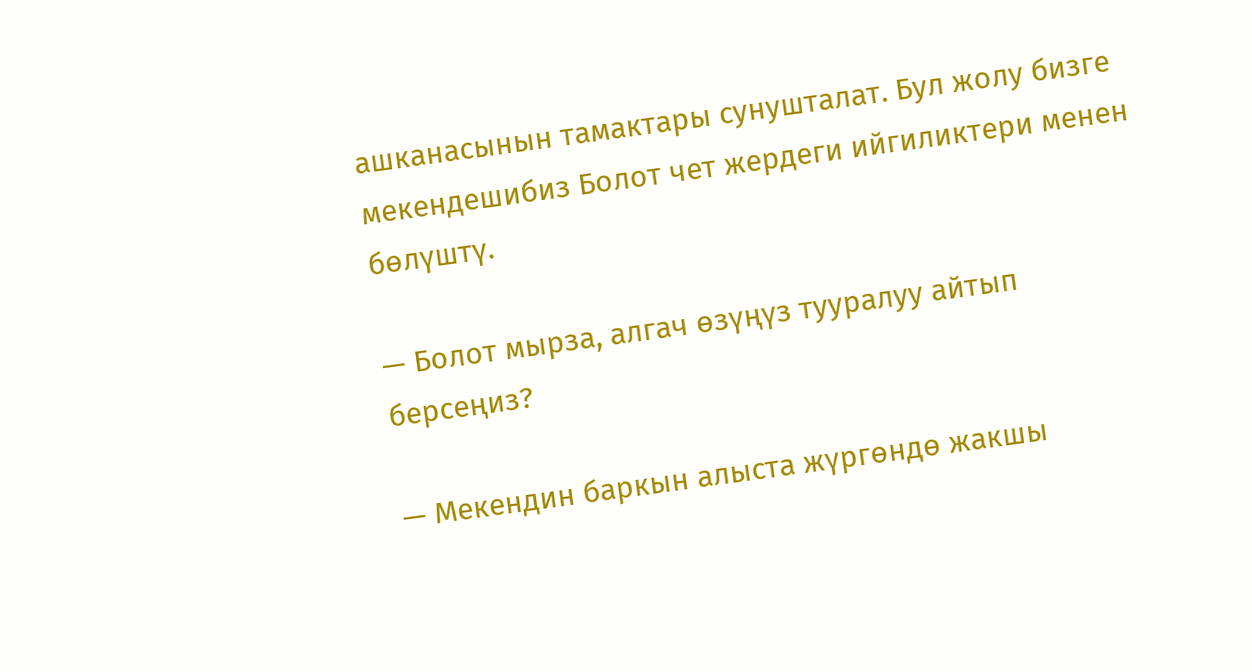ашканасынын тамактары сунушталат. Бул жолу бизге мекендешибиз Болот чет жердеги ийгиликтери менен бөлүштү.

— Болот мырза, алгач өзүңүз тууралуу айтып берсеңиз?

— Мекендин баркын алыста жүргөндө жакшы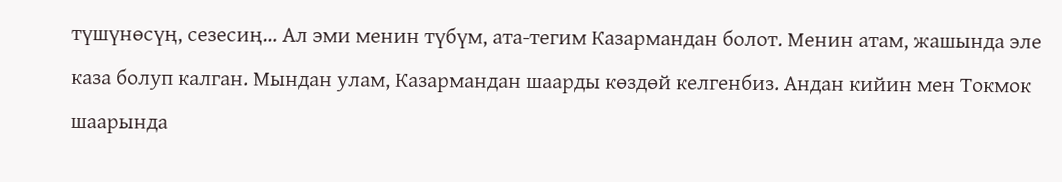түшүнөсүң, сезесиң… Ал эми менин түбүм, ата-тегим Казармандан болот. Менин атам, жашында эле каза болуп калган. Мындан улам, Казармандан шаарды көздөй келгенбиз. Андан кийин мен Токмок шаарында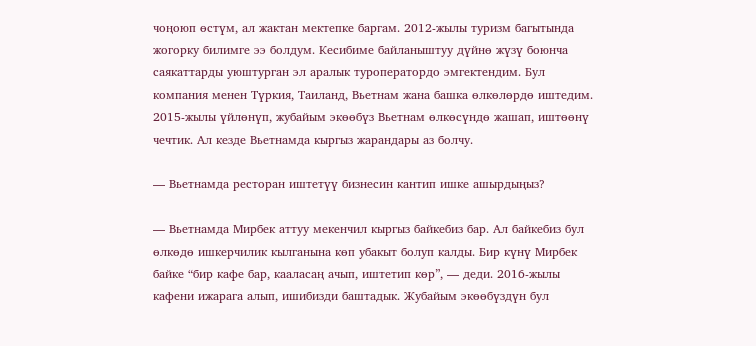чоңоюп өстүм, ал жактан мектепке баргам. 2012-жылы туризм багытында жогорку билимге ээ болдум. Кесибиме байланыштуу дүйнө жүзү боюнча саякаттарды уюштурган эл аралык туроператордо эмгектендим. Бул компания менен Түркия, Таиланд, Вьетнам жана башка өлкөлөрдө иштедим. 2015-жылы үйлөнүп, жубайым экөөбүз Вьетнам өлкөсүндө жашап, иштөөнү чечтик. Ал кезде Вьетнамда кыргыз жарандары аз болчу.

— Вьетнамда ресторан иштетүү бизнесин кантип ишке ашырдыңыз?

— Вьетнамда Мирбек аттуу мекенчил кыргыз байкебиз бар. Ал байкебиз бул өлкөдө ишкерчилик кылганына көп убакыт болуп калды. Бир күнү Мирбек байке “бир кафе бар, кааласаң ачып, иштетип көр”, — деди. 2016-жылы кафени ижарага алып, ишибизди баштадык. Жубайым экөөбүздүн бул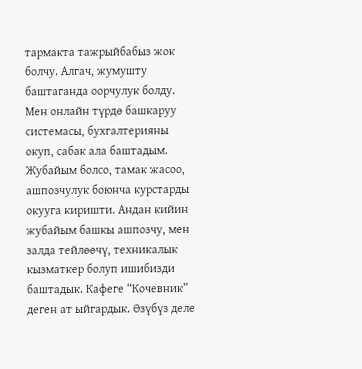тармакта тажрыйбабыз жок болчу. Алгач, жумушту баштаганда оорчулук болду. Мен онлайн түрдө башкаруу системасы, бухгалтерияны окуп, сабак ала баштадым. Жубайым болсо, тамак жасоо, ашпозчулук боюнча курстарды окууга киришти. Андан кийин жубайым башкы ашпозчу, мен залда тейлөөчү, техникалык кызматкер болуп ишибизди баштадык. Кафеге “Кочевник” деген ат ыйгардык. Өзүбүз деле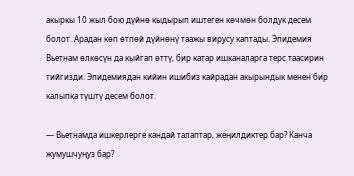акыркы 10 жыл бою дүйнө кыдырып иштеген көчмөн болдук десем болот. Арадан көп өтпөй дүйнөнү таажы вирусу каптады. Эпидемия Вьетнам өлкөсүн да кыйгап өттү, бир катар ишканаларга терс таасирин тийгизди. Эпидемиядан кийин ишибиз кайрадан акырындык менен бир калыпка түштү десем болот.

— Вьетнамда ишкерлерге кандай талаптар, жеңилдиктер бар? Канча жумушчуңуз бар?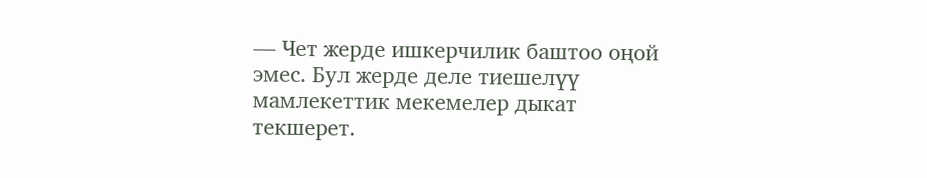— Чет жерде ишкерчилик баштоо оңой эмес. Бул жерде деле тиешелүү мамлекеттик мекемелер дыкат текшерет.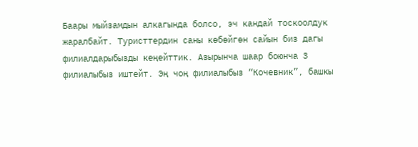Баары мыйзамдын алкагында болсо, эч кандай тоскоолдук жаралбайт. Туристтердин саны көбөйгөн сайын биз дагы филиалдарыбызды кеңейттик. Азырынча шаар боюнча 3 филиалыбыз иштейт. Эң чоң филиалыбыз “Кочевник”, башкы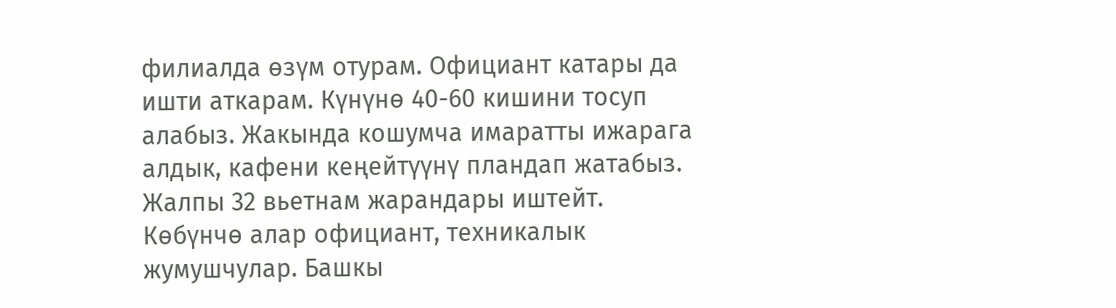филиалда өзүм отурам. Официант катары да ишти аткарам. Күнүнө 40-60 кишини тосуп алабыз. Жакында кошумча имаратты ижарага алдык, кафени кеңейтүүнү пландап жатабыз. Жалпы 32 вьетнам жарандары иштейт. Көбүнчө алар официант, техникалык жумушчулар. Башкы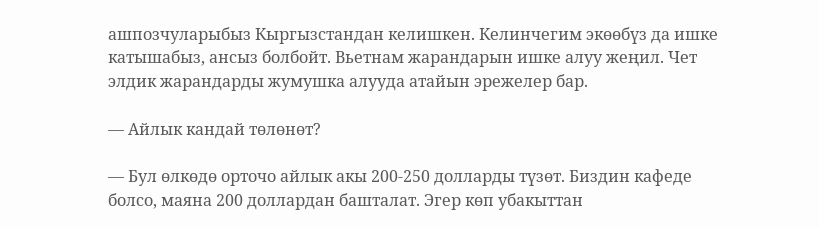ашпозчуларыбыз Кыргызстандан келишкен. Келинчегим экөөбүз да ишке катышабыз, ансыз болбойт. Вьетнам жарандарын ишке алуу жеңил. Чет элдик жарандарды жумушка алууда атайын эрежелер бар.

— Айлык кандай төлөнөт?

— Бул өлкөдө орточо айлык акы 200-250 долларды түзөт. Биздин кафеде болсо, маяна 200 доллардан башталат. Эгер көп убакыттан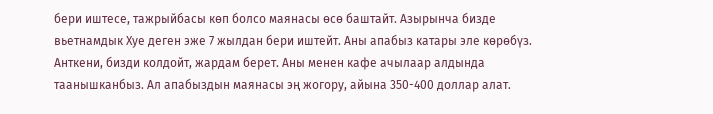бери иштесе, тажрыйбасы көп болсо маянасы өсө баштайт. Азырынча бизде вьетнамдык Хуе деген эже 7 жылдан бери иштейт. Аны апабыз катары эле көрөбүз. Анткени, бизди колдойт, жардам берет. Аны менен кафе ачылаар алдында таанышканбыз. Ал апабыздын маянасы эң жогору, айына 350-400 доллар алат.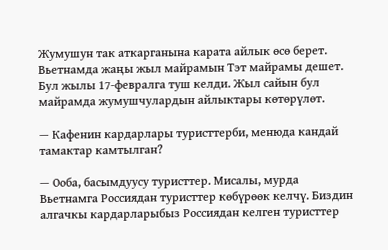Жумушун так аткарганына карата айлык өсө берет. Вьетнамда жаңы жыл майрамын Тэт майрамы дешет. Бул жылы 17-февралга туш келди. Жыл сайын бул майрамда жумушчулардын айлыктары көтөрүлөт.

— Кафенин кардарлары туристтерби, менюда кандай тамактар камтылган?

— Ооба, басымдуусу туристтер. Мисалы, мурда Вьетнамга Россиядан туристтер көбүрөөк келчү. Биздин алгачкы кардарларыбыз Россиядан келген туристтер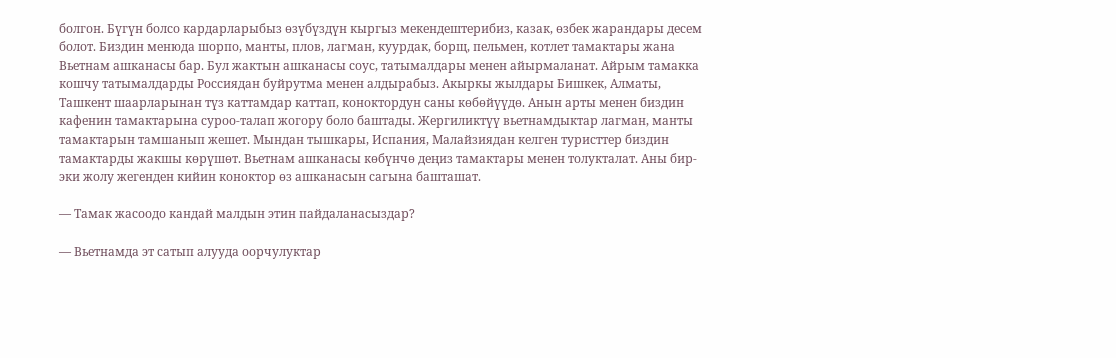болгон. Бүгүн болсо кардарларыбыз өзүбүздүн кыргыз мекендештерибиз, казак, өзбек жарандары десем болот. Биздин менюда шорпо, манты, плов, лагман, куурдак, борщ, пельмен, котлет тамактары жана Вьетнам ашканасы бар. Бул жактын ашканасы соус, татымалдары менен айырмаланат. Айрым тамакка кошчу татымалдарды Россиядан буйрутма менен алдырабыз. Акыркы жылдары Бишкек, Алматы, Ташкент шаарларынан түз каттамдар каттап, коноктордун саны көбөйүүдө. Анын арты менен биздин кафенин тамактарына суроо-талап жогору боло баштады. Жергиликтүү вьетнамдыктар лагман, манты тамактарын тамшанып жешет. Мындан тышкары, Испания, Малайзиядан келген туристтер биздин тамактарды жакшы көрүшөт. Вьетнам ашканасы көбүнчө деңиз тамактары менен толукталат. Аны бир-эки жолу жегенден кийин коноктор өз ашканасын сагына башташат.

— Тамак жасоодо кандай малдын этин пайдаланасыздар?

— Вьетнамда эт сатып алууда оорчулуктар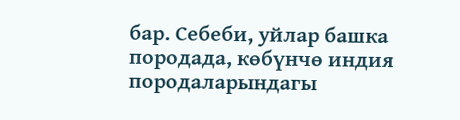бар. Себеби, уйлар башка породада, көбүнчө индия породаларындагы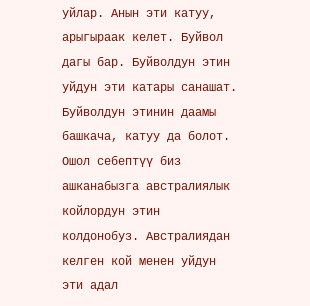уйлар. Анын эти катуу, арыгыраак келет. Буйвол дагы бар. Буйволдун этин уйдун эти катары санашат. Буйволдун этинин даамы башкача, катуу да болот. Ошол себептүү биз ашканабызга австралиялык койлордун этин колдонобуз. Австралиядан келген кой менен уйдун эти адал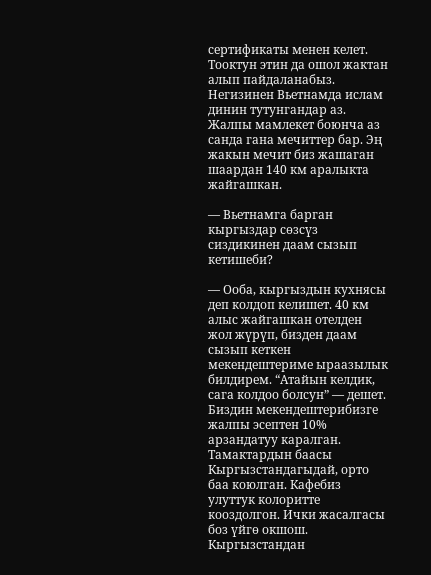сертификаты менен келет. Тооктун этин да ошол жактан алып пайдаланабыз. Негизинен Вьетнамда ислам динин тутунгандар аз. Жалпы мамлекет боюнча аз санда гана мечиттер бар. Эң жакын мечит биз жашаган шаардан 140 км аралыкта жайгашкан.

— Вьетнамга барган кыргыздар сөзсүз сиздикинен даам сызып кетишеби?

— Ооба, кыргыздын кухнясы деп колдоп келишет. 40 км алыс жайгашкан отелден жол жүрүп, бизден даам сызып кеткен мекендештериме ыраазылык билдирем. “Атайын келдик, сага колдоо болсун” — дешет. Биздин мекендештерибизге жалпы эсептен 10% арзандатуу каралган. Тамактардын баасы Кыргызстандагыдай, орто баа коюлган. Кафебиз улуттук колоритте кооздолгон. Ички жасалгасы боз үйгө окшош. Кыргызстандан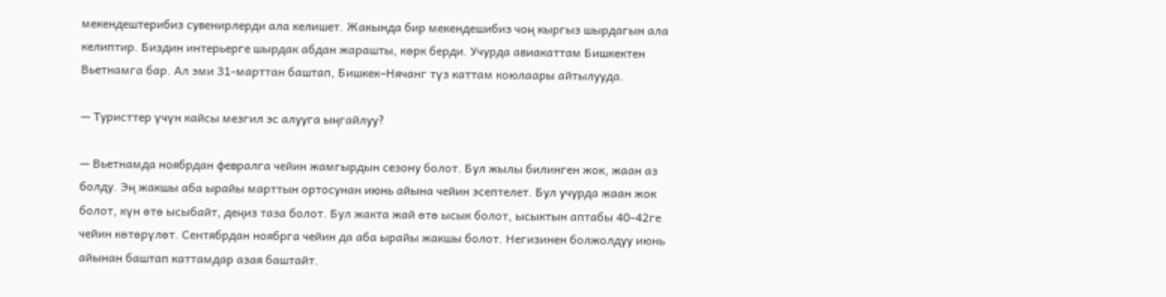мекендештерибиз сувенирлерди ала келишет. Жакында бир мекендешибиз чоң кыргыз шырдагын ала келиптир. Биздин интерьерге шырдак абдан жарашты, көрк берди. Учурда авиакаттам Бишкектен Вьетнамга бар. Ал эми 31-марттан баштап, Бишкек–Нячанг түз каттам коюлаары айтылууда.

— Туристтер үчүн кайсы мезгил эс алууга ыңгайлуу?

— Вьетнамда ноябрдан февралга чейин жамгырдын сезону болот. Бул жылы билинген жок, жаан аз болду. Эң жакшы аба ырайы марттын ортосунан июнь айына чейин эсептелет. Бул учурда жаан жок болот, күн өтө ысыбайт, деңиз таза болот. Бул жакта жай өтө ысык болот, ысыктын аптабы 40-42ге чейин көтөрүлөт. Сентябрдан ноябрга чейин да аба ырайы жакшы болот. Негизинен болжолдуу июнь айынан баштап каттамдар азая баштайт.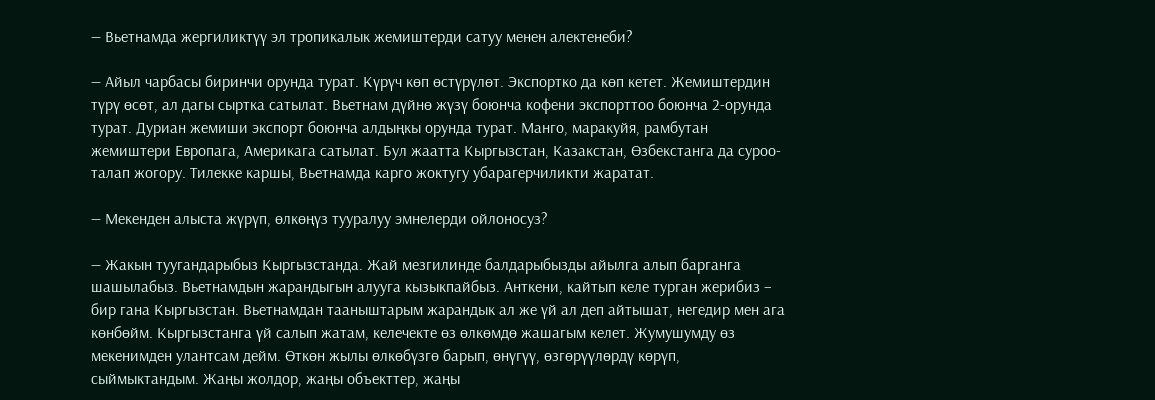— Вьетнамда жергиликтүү эл тропикалык жемиштерди сатуу менен алектенеби?

— Айыл чарбасы биринчи орунда турат. Күрүч көп өстүрүлөт. Экспортко да көп кетет. Жемиштердин түрү өсөт, ал дагы сыртка сатылат. Вьетнам дүйнө жүзү боюнча кофени экспорттоо боюнча 2-орунда турат. Дуриан жемиши экспорт боюнча алдыңкы орунда турат. Манго, маракуйя, рамбутан жемиштери Европага, Америкага сатылат. Бул жаатта Кыргызстан, Казакстан, Өзбекстанга да суроо-талап жогору. Тилекке каршы, Вьетнамда карго жоктугу убарагерчиликти жаратат.

— Мекенден алыста жүрүп, өлкөңүз тууралуу эмнелерди ойлоносуз?

— Жакын туугандарыбыз Кыргызстанда. Жай мезгилинде балдарыбызды айылга алып барганга шашылабыз. Вьетнамдын жарандыгын алууга кызыкпайбыз. Анткени, кайтып келе турган жерибиз – бир гана Кыргызстан. Вьетнамдан тааныштарым жарандык ал же үй ал деп айтышат, негедир мен ага көнбөйм. Кыргызстанга үй салып жатам, келечекте өз өлкөмдө жашагым келет. Жумушумду өз мекенимден улантсам дейм. Өткөн жылы өлкөбүзгө барып, өнүгүү, өзгөрүүлөрдү көрүп, сыймыктандым. Жаңы жолдор, жаңы объекттер, жаңы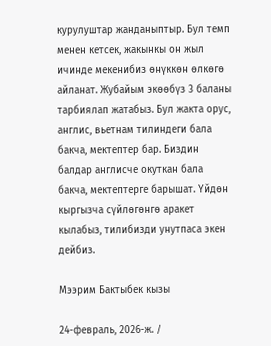курулуштар жанданыптыр. Бул темп менен кетсек, жакынкы он жыл ичинде мекенибиз өнүккөн өлкөгө айланат. Жубайым экөөбүз 3 баланы тарбиялап жатабыз. Бул жакта орус, англис, вьетнам тилиндеги бала бакча, мектептер бар. Биздин балдар англисче окуткан бала бакча, мектептерге барышат. Үйдөн кыргызча сүйлөгөнгө аракет кылабыз, тилибизди унутпаса экен дейбиз.

Мээрим Бактыбек кызы

24-февраль, 2026-ж. /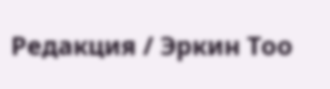Редакция / Эркин Тоо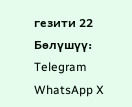гезити 22
Бөлүшүү: Telegram WhatsApp X